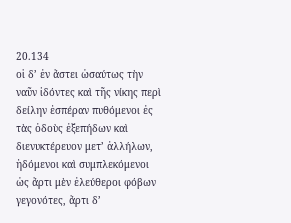20.134
οἱ δʼ ἐν ἄστει ὡσαύτως τὴν ναῦν ἰδόντες καὶ τῆς νίκης περὶ δείλην ἑσπέραν πυθόμενοι ἐς τὰς ὁδοὺς ἐξεπήδων καὶ διενυκτέρευον μετʼ ἀλλήλων, ἡδόμενοι καὶ συμπλεκόμενοι ὡς ἄρτι μὲν ἐλεύθεροι φόβων γεγονότες, ἄρτι δʼ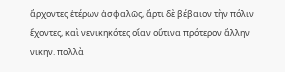ἄρχοντες ἑτέρων ἀσφαλῶς, ἄρτι δὲ βέβαιον τὴν πόλιν ἔχοντες, καὶ νενικηκότες οἵαν οὔτινα πρότερον ἄλλην νικην. πολλὰ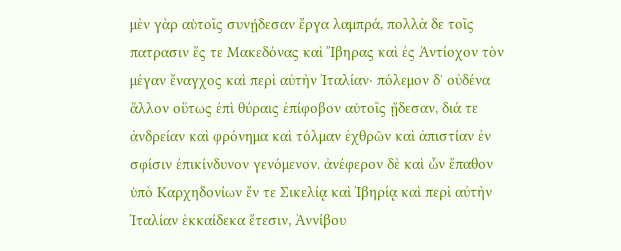μὲν γὰρ αὑτοῖς συνῄδεσαν ἔργα λαμπρά, πολλὰ δε τοῖς πατρασιν ἔς τε Μακεδόνας καὶ Ἴβηρας καὶ ἐς Ἀντίοχον τὸν μέγαν ἔναγχος καὶ περὶ αὐτὴν Ἰταλίαν· πόλεμον δʼ οὐδένα ἄλλον οὕτως ἐπὶ θύραις ἐπίφοβον αὑτοῖς ᾔδεσαν, διά τε ἀνδρείαν καὶ φρόνημα καὶ τόλμαν ἐχθρῶν καὶ ἀπιστίαν ἐν σφίσιν ἐπικίνδυνον γενόμενον. ἀνέφερον δὲ καὶ ὧν ἔπαθον ὑπὸ Καρχηδονίων ἔν τε Σικελίᾳ καὶ Ἰβηρίᾳ καὶ περὶ αὐτὴν Ἰταλίαν ἑκκαίδεκα ἔτεσιν, Ἀννίβου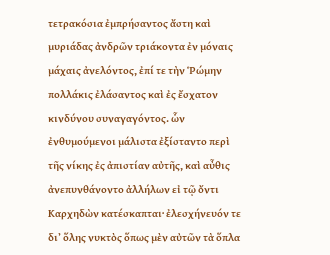τετρακόσια ἐμπρήσαντος ἄστη καὶ μυριάδας ἀνδρῶν τριάκοντα ἐν μόναις μάχαις ἀνελόντος, ἐπί τε τὴν Ῥώμην πολλάκις ἐλάσαντος καὶ ἐς ἔσχατον κινδύνου συναγαγόντος. ὧν ἐνθυμούμενοι μάλιστα ἐξίσταντο περὶ τῆς νίκης ἐς ἀπιστίαν αὐτῆς, καὶ αὖθις ἀνεπυνθάνοντο ἀλλήλων εἰ τῷ ὄντι Καρχηδὼν κατέσκαπται· ἐλεσχήνευόν τε διʼ ὅλης νυκτὸς ὅπως μὲν αὐτῶν τὰ ὅπλα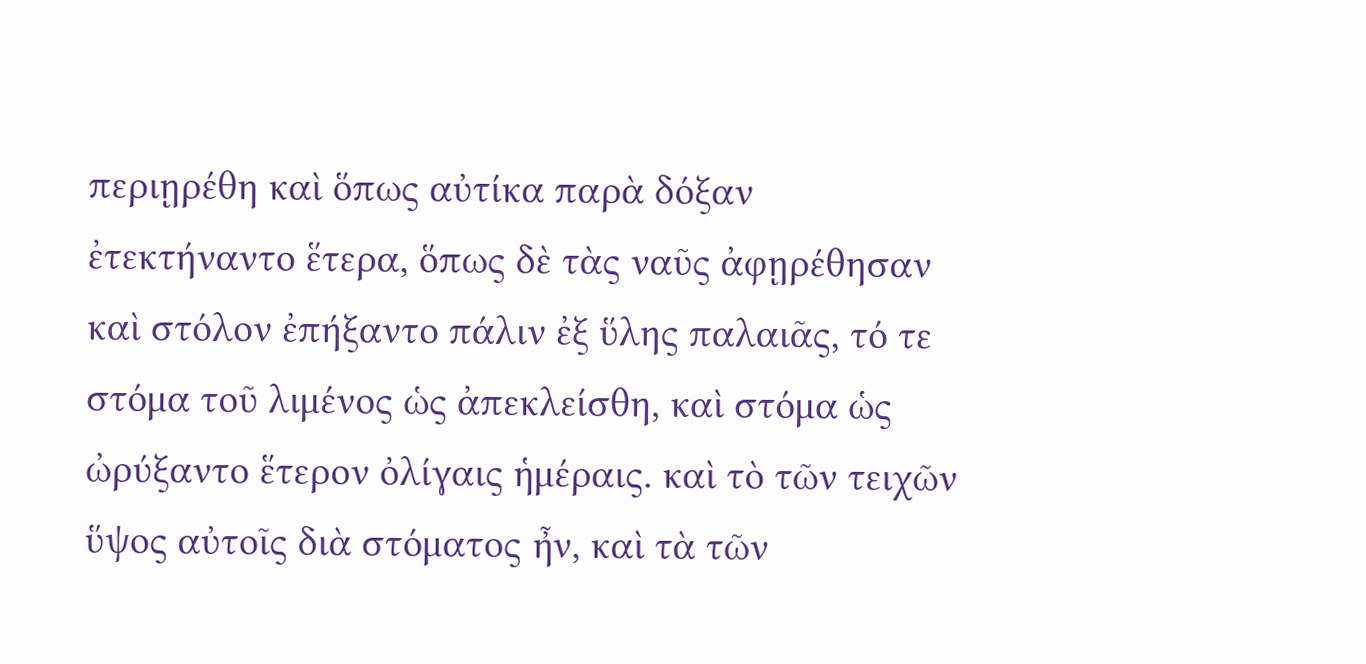περιῃρέθη καὶ ὅπως αὐτίκα παρὰ δόξαν ἐτεκτήναντο ἕτερα, ὅπως δὲ τὰς ναῦς ἀφῃρέθησαν καὶ στόλον ἐπήξαντο πάλιν ἐξ ὕλης παλαιᾶς, τό τε στόμα τοῦ λιμένος ὡς ἀπεκλείσθη, καὶ στόμα ὡς ὠρύξαντο ἕτερον ὀλίγαις ἡμέραις. καὶ τὸ τῶν τειχῶν ὕψος αὐτοῖς διὰ στόματος ἦν, καὶ τὰ τῶν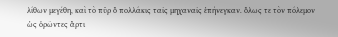λίθων μεγέθη, καὶ τὸ πῦρ ὃ πολλάκις ταῖς μηχαναῖς ἐπήνεγκαν. ὅλως τε τὸν πόλεμον ὡς ὁρῶντες ἄρτι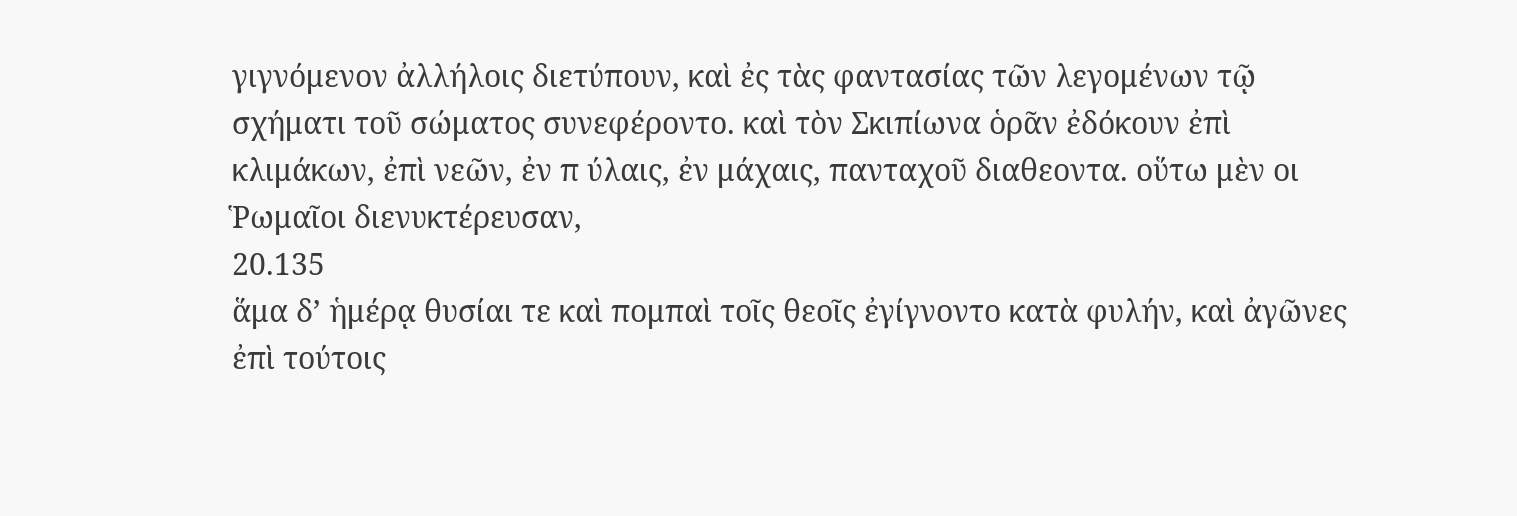γιγνόμενον ἀλλήλοις διετύπουν, καὶ ἐς τὰς φαντασίας τῶν λεγομένων τῷ σχήματι τοῦ σώματος συνεφέροντο. καὶ τὸν Σκιπίωνα ὁρᾶν ἐδόκουν ἐπὶ κλιμάκων, ἐπὶ νεῶν, ἐν π ύλαις, ἐν μάχαις, πανταχοῦ διαθεοντα. οὕτω μὲν οι Ῥωμαῖοι διενυκτέρευσαν,
20.135
ἅμα δʼ ἡμέρᾳ θυσίαι τε καὶ πομπαὶ τοῖς θεοῖς ἐγίγνοντο κατὰ φυλήν, καὶ ἀγῶνες ἐπὶ τούτοις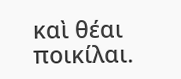καὶ θέαι ποικίλαι.